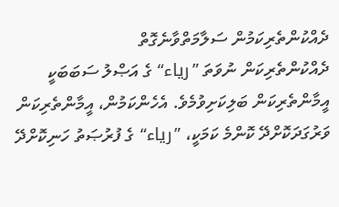ދެއްކުންތެރިކަމުން ސަލާމަތްވާނެގޮތް
ދެއްކުންތެރިކަން ނުވަތަ ”رياء“ ގެ އަޞްލު ސަބަބަކީ އީމާންތެރިކަން ބަލިކަށިވުމެވެ. އެހެންކަމުން، އީމާންތެރިކަން ވަރުގަދަކޮށްދޭ ކޮންމެ ކަމަކީ، ”رياء“ ގެ ފުރުޞަތު ހަނިކޮށްދޭ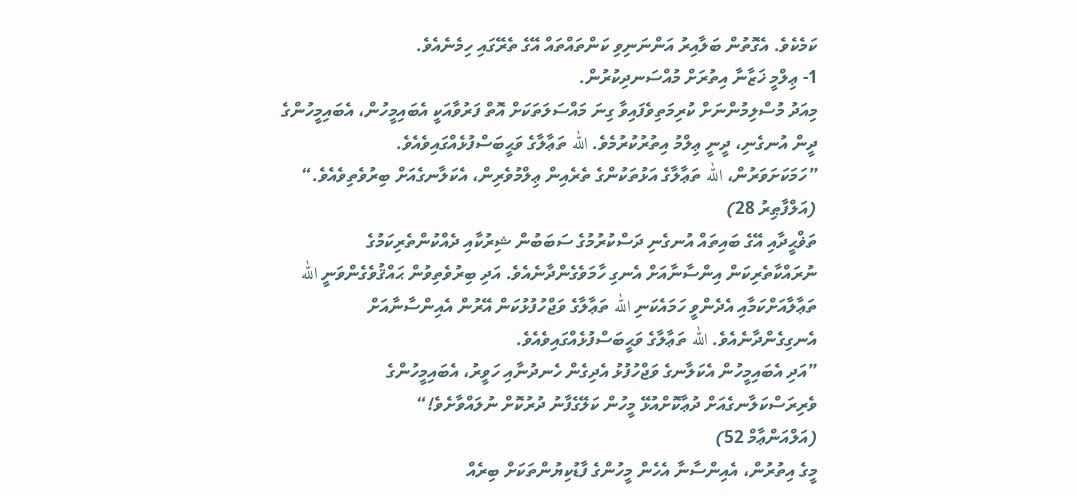ކަމެކެވެ. އެގޮތުން ބަލާއިރު އަންނަނިވި ކަންތައްތައް އޭގެ ތެރޭގައި ހިމެނެއެވެ.
1- ޢިލްމީ ޚަޒާނާ އިތުރަށް މުއްސަނދިކުރުން.
މިއަދު މުސްލިމުންނަށް ކުރިމަތިވެފައިވާ ގިނަ މައްސަލަތަކަށް އޮތް ފަރުވާއަކީ އެބައިމީހުން، އެބައިމީހުންގެ ދީން އުނގެނި، ދީނީ ޢިލްމު އިތުރުކުރުމެވެ. الله ތަޢާލާގެ ވަޙީބަސްފުޅެއްގައިވެއެވެ.
”ހަމަކަށަވަރުން، الله ތަޢާލާގެ އަޅުތަކުންގެ ތެރެއިން ޢިލްމުވެރިން، އެކަލާނގެއަށް ބިރުވެތިވެއެވެ.“
(އަލްފާޠިރު 28)
ތަޥްޙީދާއި އޭގެ ބައިތައް އުނގެނި ދަސްކުރުމުގެ ސަބަބުން ޝިރުކާއި ދެއްކުންތެރިކަމުގެ ނުރައްކާތެރިކަން އިންސާނާއަށް އެނގި ހާމަވެގެންދާނެއެވެ. އަދި ބިރުވެތިވުން ޙައްޤުވެގެންވަނީ الله ތަޢާލާއަށްކަމާއި އެދެންވީ ހަމައެކަނި الله ތަޢާލާގެ ވަޖްހުފުޅުކަން އޭރުން އެއިންސާނާއަށް އެނގިގެންދާނެއެވެ. الله ތަޢާލާގެ ވަޙީބަސްފުޅެއްގައިވެއެވެ.
”އަދި އެބައިމީހުން އެކަލާނގެ ވަޖްހުފުޅު އެދިގެން ހެނދުނާއި ހަވީރު، އެބައިމީހުންގެ ވެރިރަސްކަލާނގެއަށް ދުޢާކޮށްއުޅޭ މީހުން ކަލޭގެފާނު ދުރުކޮށް ނުލައްވާށެވެ!“
(އަލްއަންޢާމް 52)
މީގެ އިތުރުން، އެއިންސާނާ އެހެން މީހުންގެ ފާޑުކިޔުންތަކަށް ބިރެއް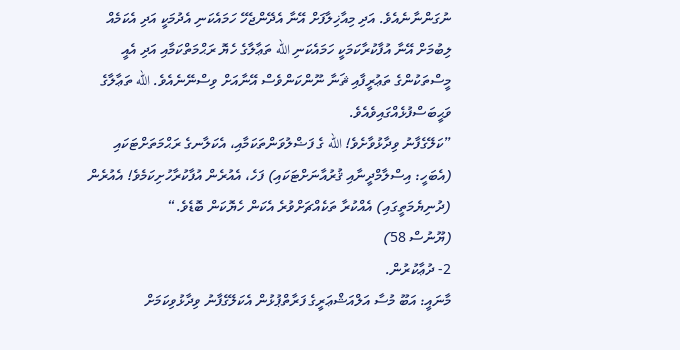ނުގަންނާނެއެވެ. އަދި މިއާޚިލާފަށް އޭނާ އެދޭންޖެހޭ ހަމައެކަނި އެދުމަކީ އަދި އެކަމެއް ލިބުމަށް އޭނާ އުފާކުރާކަމަކީ ހަމައެކަނި الله ތަޢާލާގެ ހެޔޮ ރަޙްމަތްކަމާއި އަދި އެއީ މީސްތަކުންގެ ތަޢުރީފާއި ޘަނާ ނޫންކަންވެސް އޭނާއަށް ވިސްނޭނެއެވެ. الله ތަޢާލާގެ ވަޙީބަސްފުޅެއްގައިވެއެވެ.
”ކަލޭގެފާނު ވިދާޅުވާށެވެ! الله ގެ ފަޟްލުވަންތަކަމާއި، އެކަލާނގެ ރަޙްމަތަށްޓަކައި (އެބަހީ: އިސްލާމްދީނާއި ޤުރުއާނަށްޓަކައި) ފަހެ، އެއުރެން އުފާކުރާހުށިކަމެވެ! އެއުރެން (ދުނިޔެމަތީގައި) އެއްކުރާ ތަކެއްޗަށްވުރެ އެކަން ހެޔޮކަން ބޮޑެވެ.“
(ޔޫނުސް 58)
2- ދުޢާކުރުން.
މާނައީ: އަބޫ މުސާ އަލްއަޝްޢަރީގެ ފަރާތްޕުޅުން އެކަލޭގެފާނު ވިދާޅުވިކަމަށް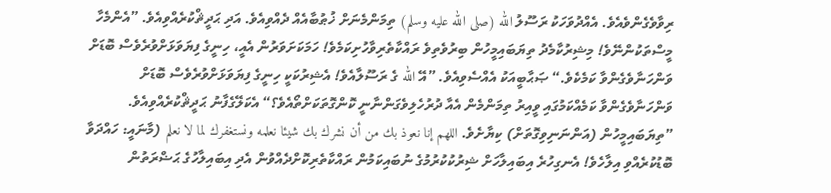ރިވާވެގެންވެއެވެ. އެއްދުވަހަކު ރަސޫލު الله (صلى الله عليه وسلم) ތިމަންމެނަށް ޚުޠުބާއެއް ދެއްވިއެވެ. އަދި ޙަދީޘްކުރެއްވިއެވެ. ”އެންމެހާ މީސްތަކުންނޭވެ! މިޝިރުކާމެދު ތިޔަބައިމީހުން ބިރުވެތިވެ ރައްކާތެރިވާހުށިކަމެވެ! ހަމަކަށަވަރުން އެއީ، ހިނީގެ ފިޔަވަޅަށްވުރެވެސް ބޮޑަށް ވަންހަނާވެގެންވާ ކަމެކެވެ.“ ޞަޙާބީއަކު އެއްސެވިއެވެ. ”އޭ الله ގެ ރަސޫލާއެވެ! އެޝިރުކަކީ ހިނީގެ ފިޔަވަޅަށްވުރެވެސް ބޮޑަށް ވަންހަނާވެގެންވާ ކަމެއްކަމުގައި ވީއިރު ތިމަންމެން އެއާ ދުރުހެލިވެގަންނާނީ ކޮންގޮތަކަށްތޯއެވެ؟“ އެކަލޭގެފާނު ޙަދީޘްކުރެއްވިއެވެ. ”ތިޔަބައިމީހުން (އަންނަނިވިގޮތަށް) ކިޔާށެވެ. اللهم إنا نعوذ بك من أن نشرك بك شيئا نعلمه ونستغفرك لما لا نعلم (މާނައީ: ހައްދަވާ ބޮޑުކުރެއްވި އިލާހެވެ! އެނގިހުރެ އިބައިލާހަށް ޝިރުކުކުރުމުގެ ނުބައިކަމުން ރައްކާތެރިކޮށްދެއްވުން އެދި އިބައިލާހުގެ ޙަޟްރަތުން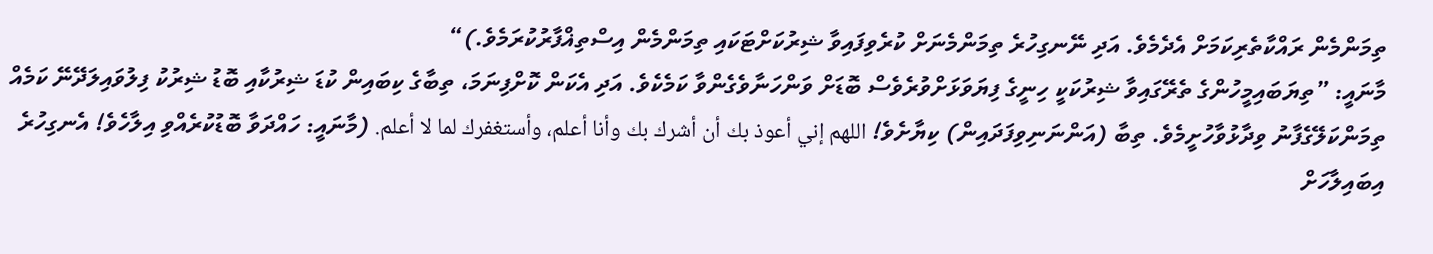ތިމަންމެން ރައްކާތެރިކަމަށް އެދެމެވެ. އަދި ނޭނގިހުރެ ތިމަންމެނަށް ކުރެވިފައިވާ ޝިރުކަށްޓަކައި ތިމަންމެން އިސްތިޣްފާރުކުރަމެވެ.)“
މާނައީ: ”ތިޔަބައިމީހުންގެ ތެރޭގައިވާ ޝިރުކަކީ ހިނީގެ ފިޔަވަޅަށްވުރެވެސް ބޮޑަށް ވަންހަނާވެގެންވާ ކަމެކެވެ. އަދި އެކަން ކޮށްފިނަމަ، ތިބާގެ ކިބައިން ކުޑަ ޝިރުކާއި ބޮޑު ޝިރުކު ފިލުވައިލަދޭނޭ ކަމެއް ތިމަންކަލޭގެފާނު ވިދާޅުވާހުށީމެވެ. ތިބާ (އަންނަނިވިފަދައިން) ކިޔާށެވެ! اللهم إني أعوذ بك أن أشرك بك وأنا أعلم، وأستغفرك لما لا أعلم. (މާނައީ: ހައްދަވާ ބޮޑުކުރެއްވި އިލާހެވެ! އެނގިހުރެ އިބައިލާހަށް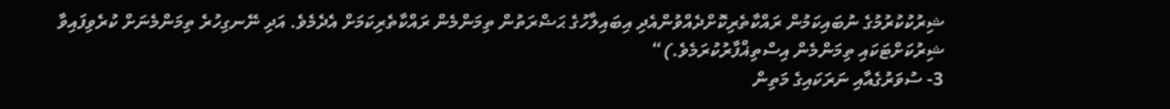ޝިރުކުކުރުމުގެ ނުބައިކަމުން ރައްކާތެރިކޮށްދެއްވުންއެދި އިބައިލާހުގެ ޙަޟްރަތުން ތިމަންމެން ރައްކާތެރިކަމަށް އެދެމެވެ. އަދި ނޭނގިހުރެ ތިމަންމެނަށް ކުރެވިފައިވާ ޝިރުކަށްޓަކައި ތިމަންމެން އިސްތިޣްފާރުކުރަމެވެ.)“
3- ސުވަރުގެއާއި ނަރަކައިގެ މަތިން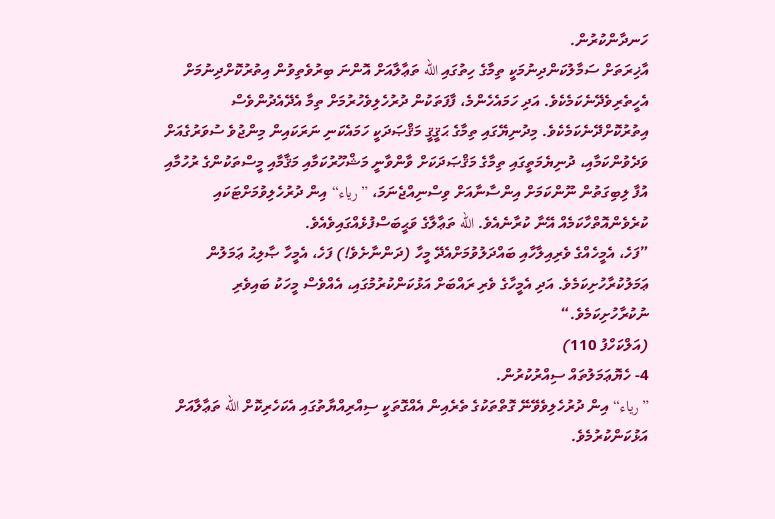ހަނދާންކުރުން.
އާޚިރަތަށް ސަމާލުކަންދިނުމަކީ ތިމާގެ ހިތުގައި الله ތަޢާލާއަށް އޮންނަ ބިރުވެތިވުން އިތުރުކޮށްދިނުމަށް އެހީތެރިވެދޭނެކަމެކެވެ. އަދި ހަމައެހެންމެ، ފާފަތަކުން ދުރުހެލިވެހުރުމަށް ތިމާ އެދޭއެދުންވެސް އިތުރުކޮށްދޭނެކަމެކެވެ. މިދުނިޔޭގައި ތިމާގެ ޙަޤީޤީ މަޤްޞަދަކީ ހަމައެކަނި ނަރަކައިން މިންޖުވެ ސުވަރުގެއަށް ވަދެވުންކަމާއި، ދުނިޔެމަތީގައި ތިމާގެ މަޤްޞަދަކަށް ވާންވާނީ މަޝްހޫރުކަމާއި މަޤާމާއި މީސްތަކުންގެ ރުހުމާއި އުފާ ލިބިގަތުން ނޫންކަމަށް އިންސާނާއަށް ވިސްނިއްޖެނަމަ، ”رياء“ އިން ދުރުހެލިވުމަށްޓަކައި ކުރެވެންއޮތްހާކަމެއް އޭނާ ކުރާނެއެވެ. الله ތަޢާލާގެ ވަޙީބަސްފުޅެއްގައިވެއެވެ.
”ފަހެ، އެމީހެއްގެ ވެރިއިލާހާއި ބައްދަލުވުމަށްއެދޭ މީހާ (ދަންނާށެވެ!) ފަހެ، އެމީހާ ޞާލިޙު ޢަމަލުން ޢަމަލުކުރާހުށިކަމެވެ. އަދި އެމީހާގެ ވެރި ރައްބަށް އަޅުކަންކުރުމުގައި، އެއްވެސް މީހަކު ބައިވެރި ނުކުރާހުށިކަމެވެ.“
(އަލްކަހްފު 110)
4- ހެޔޮޢަމަލުތައް ސިއްރުކުރުން.
”رياء“ އިން ދުރުހެލިވެވޭނޭ ގޮތްތަކުގެ ތެރެއިން އެއްގޮތަކީ ސިއްރިއްޔާތުގައި އެކަހެރިކޮށް الله ތަޢާލާއަށް އަޅުކަންކުރުމެވެ.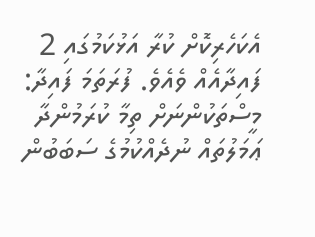އެކަހެރިކޮށް ކުރާ އަޅުކަމުގައި 2 ފައިދާއެއް ވެއެވެ. ފުރަތަމަ ފައިދާ: މީސްތަކުންނަށް ތިމާ ކުރަމުންދާ ޢަމަލުތައް ނުދެއްކުމުގެ ސަބަބުން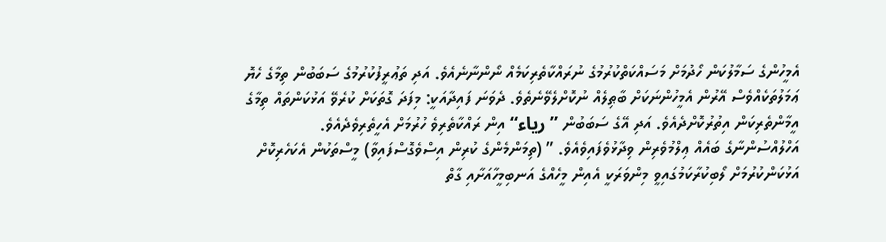އެމީހުންގެ ސަމާލުކަން ހޯދުމަށް މަސައްކަތްކުރުމުގެ ނުރައްކާތެރިކަމެއް ނޯންނާނެއެވެ. އަދި ތަޢުރީފުކުރުމުގެ ސަބަބުން ތިމާގެ ހެޔޮ ޢަމަލުތަކެއްވެސް އޭރުން އެމީހުންނަކަށް ބާޠިލެއް ނުކޮށްލެވޭނެތެވެ. ދެވަނަ ފައިދާއަކީ: މިފަދަ ގޮތަކަށް ކުރެވޭ އަޅުކަންތައް ތިމާގެ އީމާންތެރިކަން އިތުރުކޮށްދެއެވެ. އަދި އޭގެ ސަބަބުން ”رياء“ އިން ރައްކާތެރިވެ ހުރުމަށް އެހީތެރިވެދެއެވެ.
އަހްލުއްސުންނާގެ ބައެއް ޢިލްމުވެރިން ވިދާޅުވެފައިވެއެވެ. ” (ތިމަންމެންގެ ކުރިން އިސްވެގޮސްފައިވާ) މީސްތަކުން އެކަހެރިކޮށް އަޅުކަންކުރުމަށް ލޯބިކުރާކަމުގައިވީ މިންވަރަކީ އެއިން މީހެއްގެ އަނބިމީހާއަށާއި ގާތް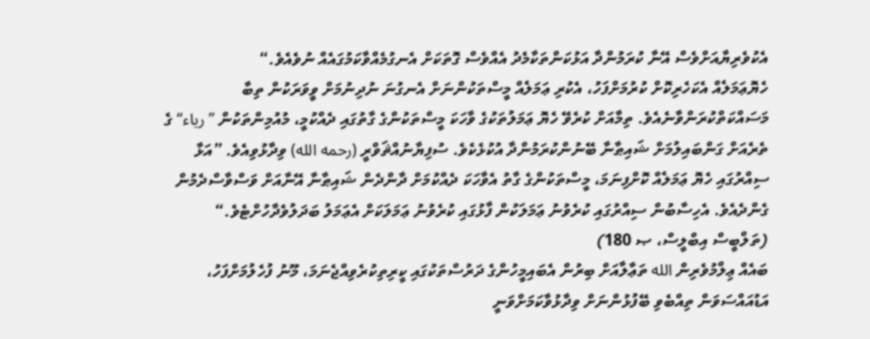އެކުވެރިޔާއަށްވެސް އޭނާ ކުރަމުންދާ އަޅުކަންތަކާމެދު އެއްވެސް ގޮތަކަށް އެނގުމެއްވާކަމުގައެއް ނުވެއެވެ.“
ހެޔޮޢަމަލެއް އެކަހެރިކޮށް ކުރުމަށްފަހު، އެކުރި ޢަމަލެއް މީސްތަކުންނަށް އެނގުނަ ނުދިނުމަށް ވީވަރަކުން ތިބާ މަސައްކަތްކުރަންވާނެއެވެ. ތިމާއަށް ކުރެވޭ ހެޔޮ ޢަމަލުތަކުގެ ވާހަކަ މީސްތަކުންގެ ގާތުގައި ދެއްކުމީ، މުއުމިންތަކުން ”رياء“ ގެ ތެރެއަށް ގަންބައިލުމަށް ޝައިޠާނާ ބޭނުންކުރަމުންދާ އުކުޅެކެވެ. ސުފިޔާނުއްޘަވްރީ (رحمه الله) ވިދާޅުވިއެވެ. ”އަޅާ ސިއްރުގައި ހެޔޮ ޢަމަލެއް ކޮށްފިނަމަ، މީސްތަކުންގެ ގާތު އެވާހަކަ ދެއްކުމަށް ދާންދެން ޝައިޠާނާ އޭނާއަށް ވަސްވާސްދެމުން ގެންދެއެވެ. އެހިސާބުން ސިއްރުގައި ކުރެވުނު ޢަމަލަކުން ފާޅުގައި ކުރެވުނު ޢަމަލަކަށް އެޢަމަލު ބަދަލުވެދާހުށްޓެވެ.“ (ތަލްބީސް އިބްލީސް، ޞ 180)
ބައެއް ޢިލްމުވެރިން الله ތަޢާލާއަށް ބިރުން އެބައިމީހުންގެ ދަރުސްތަކުގައި ކީރިތިކުރެވިއްޖެނަމަ، މޫނު ފުހެލުމަށްފަހު، އަޑުއައްސަވަން ތިއްބެވި ބޭފުޅުންނަށް ވިދާޅުވާކަމަށްވަނީ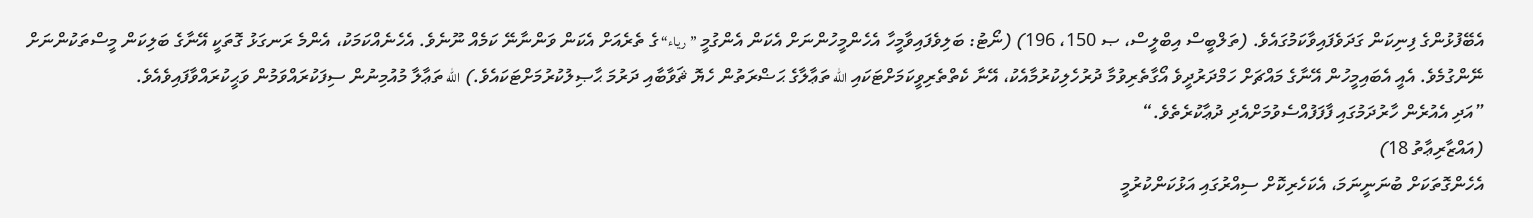އެބޭފުޅުންގެ ފިނިކަން ގަދަވެފައިވާކަމުގައެވެ. (ތަލްބީސް އިބްލީސް، ޞ 150، 196) (ނޯޓު: ބަލިވެފައިވާމީހާ އެހެންމީހުންނަށް އެކަން އެންގުމީ ”رياء“ ގެ ތެރެއަށް އެކަން ވަންނާނޭ ކަމެއް ނޫނެވެ. އެހެނެއްކަމަކު، އެންމެ ރަނގަޅު ގޮތަކީ އޭނާގެ ބަލިކަން މީސްތަކުންނަށް ނޭންގުމެވެ. އެއީ އެބައިމީހުން އޭނާގެ މައްޗަށް ހަމްދަރުދީވެ އޯގާތެރިވުމާ ދުރުހެލިކުރުމާއެކު، އޭނާ ކެތްތެރިވީކަމަށްޓަކައި الله ތަޢާލާގެ ޙަޟްރަތުން ހެޔޮ ޘަވާބާއި ދަރުމަ ޙާޞިލުކުރުމަށްޓަކައެވެ.) الله ތަޢާލާ މުއުމިނުން ސިފަކުރައްވަމުން ވަޙީކުރައްވާފައިވެއެވެ.
”އަދި އެއުރެން ހާރުދަމުގައި ފާފަފުއްސެވުމަށްއެދި ދުޢާކުރެތެވެ.“
(އައްޒާރިޢާތު 18)
އެހެންގޮތަކަށް ބުނަނީނަމަ، އެކަހެރިކޮށް ސިއްރުގައި އަޅުކަންކުރުމީ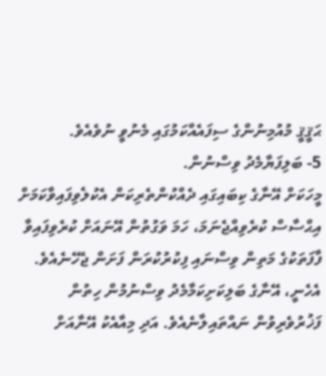ޙަޤީޤީ މުއުމިނުންގެ ސިފައެއްކަމުގައި މެނުވީ ނުވެއެވެ.
5- ބަލިފަޔާމެދު ވިސްނުން.
މީހަކަށް އޭނާގެ ކިބައިގައި ދެއްކުންތެރިކަން އެކުލެވިފައިވާކަމަށް އިޙްސާސް ކުރެވިއްޖެނަމަ، ހަމަ ވަގުތުން އޭނައަށް ކުރެވިފައިވާ ފާފަތަކުގެ މަތިން ވިސްނައި ފިކުރުކުރަން ފަށަން ޖެހޭނެއެވެ. އެހެނީ، އޭނާގެ ބަލިކަށިކަމާމެދު ވިސްނުމުން ހިތުން ފަޚުރުވެރިވުން ނައްތައިލާނެއެވެ. އަދި މިއާއެކު އޭނާއަށް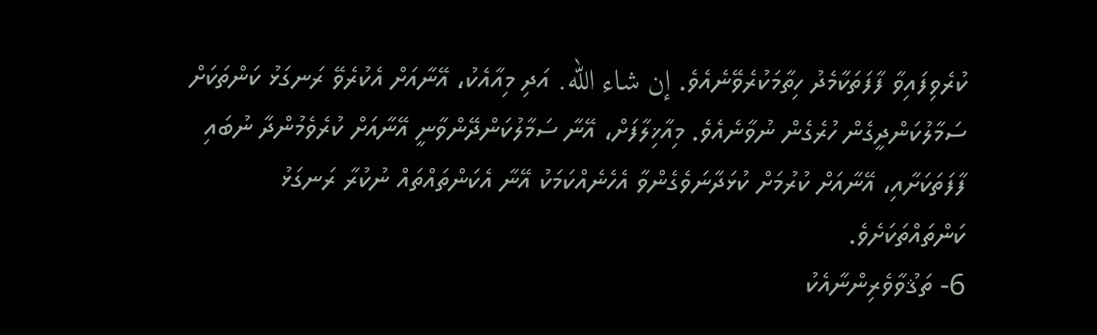ކުރެވިފައިވާ ފާފަތަކާމެދު ހިތާމަކުރެވޭނެއެވެ. إن شاء الله. އަދި މިއާއެކު، އޭނާއަށް އެކުރެވޭ ރަނގަޅު ކަންތަކަށް ސަމާލުކަންދީގެން ހުރެގެން ނުވާނެއެވެ. މިއާޚިލާފަށް، އޭނާ ސަމާލުކަންދޭންވާނީ އޭނާއަށް ކުރެވެމުންދާ ނުބައި ފާފަތަކަށާއި، އޭނާއަށް ކުރުމަށް ކުޅަދާނަވެގެންވާ އެހެނެއްކަމަކު އޭނާ އެކަންތައްތައް ނުކުރާ ރަނގަޅު ކަންތައްތަކަށެވެ.
6- ތަޤުވާވެރިންނާއެކު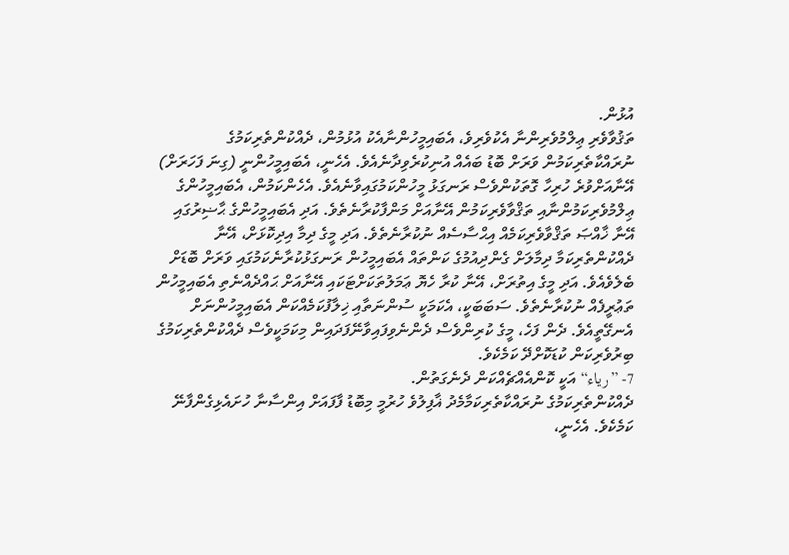އުޅުން.
ތަޤުވާވެރި ޢިލްމުވެރިންނާ އެކުވެރިވެ، އެބައިމީހުންނާއެކު އުޅުމުން، ދެއްކުންތެރިކަމުގެ ނުރައްކާތެރިކަމުން ވަރަށް ބޮޑު ބައެއް އުނިކުރެވިދާނެއެވެ. އެހެނީ، އެބައިމީހުންނީ (ގިނަ ފަހަރަށް) އޭނާއަށްވުރެ ހުރިހާ ގޮތަކުންވެސް ރަނގަޅު މީހުންކަމުގައިވާނެއެވެ. އެހެންކަމުން، އެބައިމީހުންގެ ޢިލްމުވެރިކަމުންނާއި ތަޤްވާވެރިކަމުން އޭނާއަށް މަންފާކުރާނެތެވެ. އަދި އެބައިމީހުންގެ ޙާޟިރުގައި އޭނާ ޚާއްޞަ ތަޤްވާވެރިކަމެއް އިޙްސާސެއް ނުކުރާނެތެވެ. އަދި މީގެ ދިމާ އިދިކޮޅަށް، އޭނާ ދެއްކުންތެރިކަމާ ދިމާލަށް ގެންދިއުމުގެ ކަންތައް އެބައިމީހުން ރަނގަޅުކުރާނެކަމުގައި ވަރަށް ބޮޑަށް ބެލެވެއެވެ. އަދި މީގެ އިތުރަށް، އޭނާ ކުރާ ހެޔޮ ޢަމަލުތަކަށްޓަކައި އޭނާއަށް ޙައްދެއްނެތި އެބައިމީހުން ތަޢުރީފެއް ނުކުރާނެތެވެ. ސަބަބަކީ، އެކަމަކީ ސުންނަތާއި ޚިލާފުކަމެއްކަން އެބައިމީހުންނަށް އެނގޭތީއެވެ. ދެން ފަހެ، މީގެ ކުރިންވެސް ދެންނެވިފައިވާނޭފަދައިން މިކަމަކީވެސް ދެއްކުންތެރިކަމުގެ ބިރުވެރިކަން ކުޑަކޮށްދޭ ކަމެކެވެ.
7- ”رياء“ އަކީ ކޮންއެއްޗެއްކަން ދެނެގަތުން.
ދެއްކުންތެރިކަމުގެ ނުރައްކާތެރިކަމާމެދު ޣާފިލުވެ ހުރުމީ މިބޮޑު ފާފައަށް އިންސާނާ ހުށައެޅިގެންފާނޭ ކަމެކެވެ. އެހެނީ،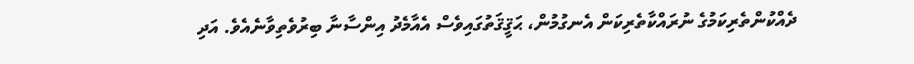ދެއްކުންތެރިކަމުގެ ނުރައްކާތެރިކަން އެނގުމުން، ޙަޤީޤަތުގައިވެސް އެއާމެދު އިންސާނާ ބިރުވެތިވާނެއެވެ. އަދި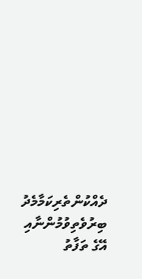ދެއްކުންތެރިކަމާމެދު ބިރުވެތިވުމުންނާއި އޭގެ ތަފާތު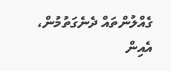ގެއްލުންތައް ދެނެގަތުމުން، އެއިން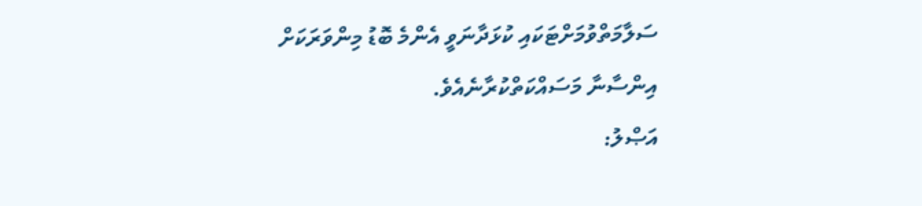ސަލާމަތްވުމަށްޓަކައި ކުޅަދާނަވީ އެންމެ ބޮޑު މިންވަރަކަށް އިންސާނާ މަސައްކަތްކުރާނެއެވެ.
އަޞްލު: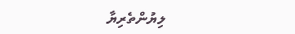ލިޔުންތެރިޔާ